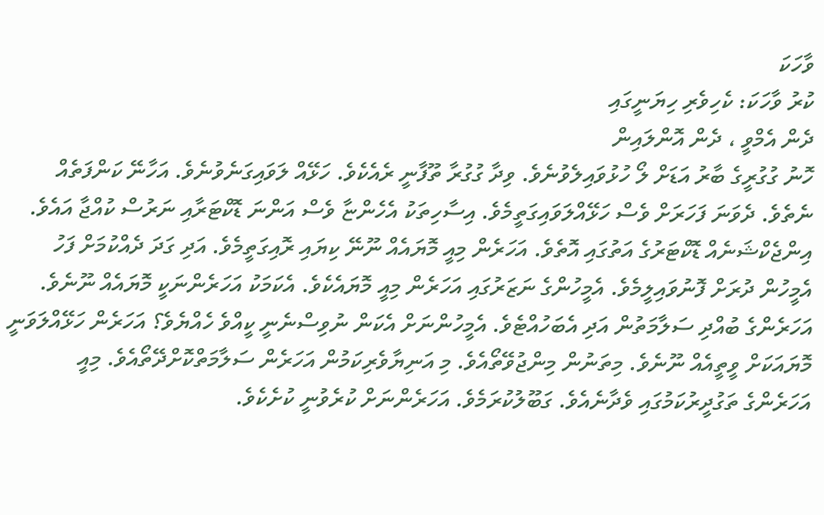ވާހަކަ
ކުރު ވާހަކަ: ކެހިވެރި ހިޔަނީގައި
ދެން އެމްވީ ، ދެން އޮންލައިން
ހޮނު ގުގުރީގެ ބާރު އަޑަށް ލޯ ހުޅުވައިލެވުނެވެ. ވިދާ ގުގުރާ ތޫފާނީ ރެއެކެވެ. ހަޅޭއް ލަވައިގަނެވުނެވެ. އަހާނޭ ކަންފަތެއް ނެތެވެ. ދެވަނަ ފަހަރަށް ވެސް ހަޅޭއްލަވައިގަތީމެވެ. އިސާހިތަކު އެހެންޏާ ވެސް އަންނަ ޑޮކްޓަރާއި ނަރުސް ކުއްޖާ އައެވެ. އިންޖެކްޝަނެއް ޑޮކްޓަރުގެ އަތުގައި އޮތެވެ. އަހަރެން މިއީ މޮޔައެއް ނޫނޭ ކިޔައި ރޮއިގަތީމެވެ. އަދި ގަދަ ދެއްކުމަށް ފަހު އެމީހުން ދުރަށް ފޮނުވައިލީމެވެ. އެމީހުންގެ ނަޒަރުގައި އަހަރެން މިއީ މޮޔައެކެވެ. އެކަމަކު އަހަރެންނަކީ މޮޔައެއް ނޫނެވެ. އަހަރެންގެ ބުއްދި ސަލާމަތުން އަދި އެބަހުއްޓެވެ. އެމީހުންނަށް އެކަން ނުވިސްނެނީ ކީއްވެ ހެއްޔެވެ؟ އަހަރެން ހަޅޭއްލަވަނީ މޮޔައަކަށް ވީތީއެއް ނޫނެވެ. މިތަނުން މިންޖުވޭތޯއެވެ. މި އަނިޔާވެރިކަމުން އަހަރެން ސަލާމަތްކޮށްދޭތޯއެވެ. މިއީ އަހަރެންގެ ތަގުދީރުކަމުގައި ވެދާނެއެވެ. ގަބޫލުކުރަމެވެ. އަހަރެންނަށް ކުރެވުނީ ކުށެކެވެ.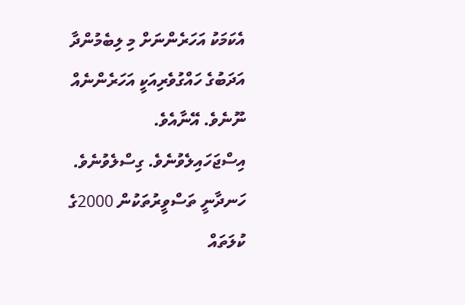އެކަމަކު އަހަރެންނަށް މި ލިބެމުންދާ އަދަބުގެ ހައްގުވެރިއަކީ އަހަރެންނެއް ނޫނެވެ. އޭނާއެވެ. އިސްޖަހައިލެވުނެވެ. ގިސްލެވުނެވެ. ހަނދާނީ ތަސްވީރުތަކުން 2000ގެ ކުލަތައް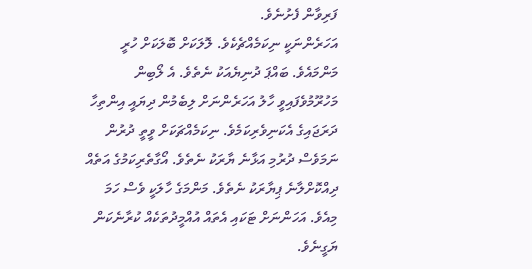ފަރިވާން ފެށުނެވެ.
އަހަރެންނަކީ ނިކަމެއްޗެކެވެ. ލޮލަކަށް ބޮލަކަށް ހުރީ މަންމައެވެ. ބައްޕަ ދުނިޔެއަކު ނެތެވެ. އެ ލޯބިން މަހުރޫމުވެފައިވީ ހާލު އަހަރެންނަށް ލިބެމުން ދިޔައީ އިންތިހާ ދަރަޖައިގެ އެކަނިވެރިކަމެވެ. ނިކަމެއްޗަކަށް ވީތީ ދުރުން ނަމަވެސް ދުރުމި އަޅާނެ ޔާރަކު ނެތެވެ. އޯގާތެރިކަމުގެ އަތެއް ދިއްކޮށްލާނެ ޕިޔާރަކު ނެތެވެ. މަންމަގެ ހާލަކީ ވެސް ހަމަ މިއެވެ. އަހަންނަށް ޓަކައި އެތައް އުއްމީދުތަކެއް ކުރާނެކަން ޔަގީނެވެ.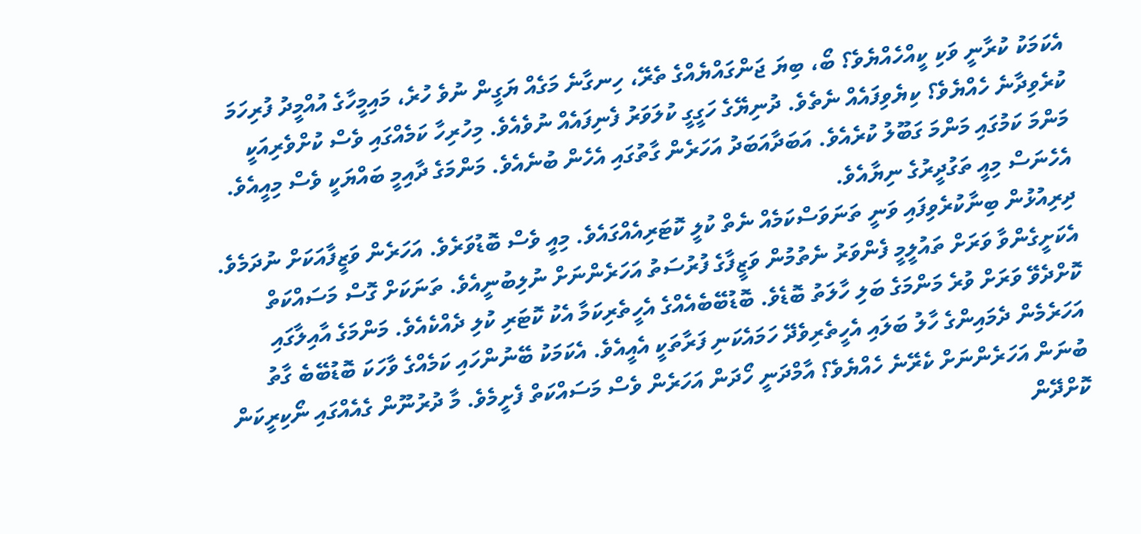އެކަމަކު ކުރާނީ ވަކި ކީއްހެއްޔެވެ؟ ބޯ، ބިޔަ ޖަންގައްޔެއްގެ ތެރޭ، ހިނގާނެ މަގެއް ޔަގީން ނުވެ ހުރެ، މައިމީހާގެ އުއްމީދު ފުރިހަމަ ކުރެވިދާނެ ހެއްޔެވެ؟ ކިޔެވިފައެއް ނެތެވެ. ދުނިޔޭގެ ހަގީގީ ކުލަވަރު ފެނިފައެއް ނުވެއެވެ. މިހުރިހާ ކަމެއްގައި ވެސް ކުށްވެރިއަކީ މަންމަ ކަމުގައި މަންމަ ގަބޫލު ކުރެއެވެ. އަބަދާއަބަދު އަހަރެން ގާތުގައި އެހެން ބުނެއެވެ. މަންމަގެ ދާއިމީ ބައްޔަކީ ވެސް މިއީއެވެ. އެހެނަސް މިއީ ތަގުދީރުގެ ނިޔާއެވެ.
ދިރިއުޅުން ބިނާކުރެވިފައި ވަނީ ތަނަވަސްކަމެއް ނެތް ކުލީ ކޮޓަރިއެއްގައެވެ. މިއީ ވެސް ބޮޑުވަރެވެ. އަހަރެން ވަޒީފާއަކަށް ނުދަމެވެ. އެކަށީގެންވާ ވަރަށް ތައުލީމީ ފެންވަރު ނެތުމުން ވަޒީފާގެ ފުރުސަތު އަހަރެންނަށް ނުލިބުނީއެވެ. ތަނަކަށް ގޮސް މަސައްކަތް ކޮށްދެވޭ ވަރަށް ވުރެ މަންމަގެ ބަލި ހާލަތު ބޮޑެވެ. ބޮޑުބޭބެއެއްގެ އެހީތެރިކަމާ އެކު ކޮޓަރި ކުލި ދެއްކެއެވެ. މަންމަގެ އާއިލާގައި އަހަރެމެން ދެމައިންގެ ހާލު ބަލައި އެހީތެރިވެދޭ ހަމައެކަނި ފަރާތަކީ އެއީއެވެ. އެކަމަކު ބޭނުންހައި ކަމެއްގެ ވާހަކަ ބޮޑުބޭބެ ގާތު ބުނަން އަހަރެންނަށް ކެރޭނެ ހެއްޔެވެ؟ އާމްދަނީ ހޯދަން އަހަރެން ވެސް މަސައްކަތް ފެށީމެވެ. މާ ދުރުނޫން ގެއެއްގައި ނޯކިރީކަން ކޮށްދޭން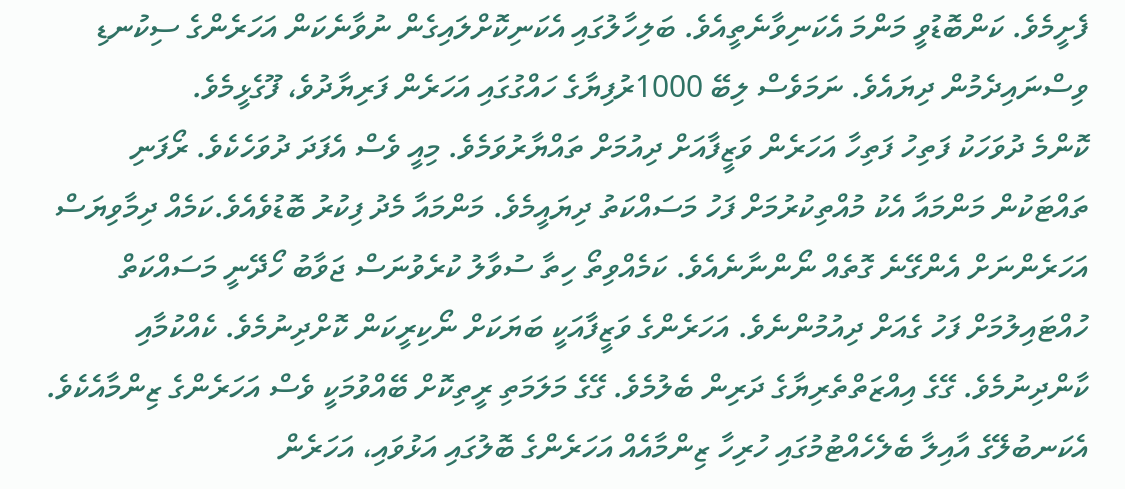ފެށީމެވެ. ކަންބޮޑުވީ މަންމަ އެކަނިވާނެތީއެވެ. ބަލިހާލުގައި އެކަނިކޮށްލައިގެން ނުވާނެކަން އަހަރެންގެ ސިކުނޑި ވިސްނައިދެމުން ދިޔައެވެ. ނަމަވެސް ލިބޭ 1000ރުފިޔާގެ ހައްގުގައި އަހަރެން ފަރިޔާދުވެ، ފޫގެޅީމެވެ.
ކޮންމެ ދުވަހަކު ފަތިހު ފަތިހާ އަހަރެން ވަޒީފާއަށް ދިއުމަށް ތައްޔާރުވަމެވެ. މިއީ ވެސް އެފަދަ ދުވަހެކެވެ. ރޯފަނި ތައްޓަކުން މަންމައާ އެކު މުއްތިކުރުމަށް ފަހު މަސައްކަތު ދިޔައީމެވެ. މަންމައާ މެދު ފިކުރު ބޮޑުވެއެވެ.ކަމެއް ދިމާވިޔަސް އަހަރެންނަށް އެންގޭނެ ގޮތެއް ނޯންނާނެއެވެ. ކަމެއްވިތޯ ހިތާ ސުވާލު ކުރެވުނަސް ޖަވާބު ހޯދޭނީ މަސައްކަތް ހުއްޓައިލުމަށް ފަހު ގެއަށް ދިއުމުންނެވެ. އަހަރެންގެ ވަޒީފާއަކީ ބަޔަކަށް ނޯކިރީކަން ކޮށްދިނުމެވެ. ކެއްކުމާއި ކާންދިނުމެވެ. ގޭގެ އިއްޒަތްތެރިޔާގެ ދަރިން ބެލުމެވެ. ގޭގެ މަލަމަތި ރީތިކޮށް ބޭއްވުމަކީ ވެސް އަހަރެންގެ ޒިންމާއެކެވެ. އެކަނބުލޭގެ އާއިލާ ބެލެހެއްޓުމުގައި ހުރިހާ ޒިންމާއެއް އަހަރެންގެ ބޮލުގައި އަޅުވައި، އަހަރެން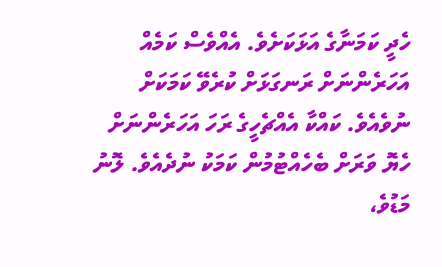ހެދީ ކަމަނާގެ އަޅަކަށެވެ. އެއްވެސް ކަމެއް އަހަރެންނަށް ރަނގަޅަށް ކުރެވޭ ކަމަކަށް ނުވެއެވެ. ކައްކާ އެއްޗެހީގެ ރަހަ އަހަރެންނަށް ހެޔޮ ވަރަށް ބެހެއްޓުމުން ކަމަކު ނުދެއެވެ. ލޮނު މަޑުވެ،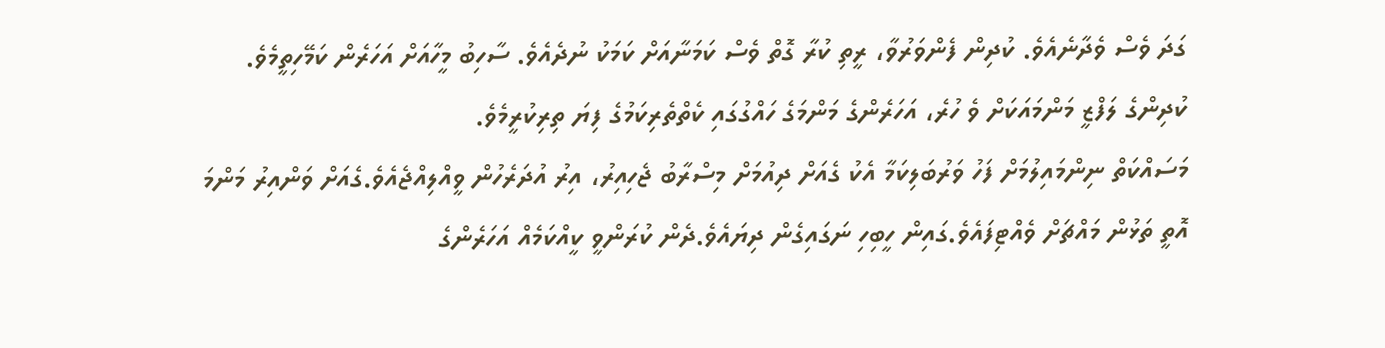ގަދަ ވެސް ވެދާނެއެވެ. ކުދިން ފެންވަރުވާ، ރީތި ކުރާ ގޮތް ވެސް ކަމަނާއަށް ކަމަކު ނުދެއެވެ. ސާހިބު މީހާއަށް އަހަރެން ކަމޭހިތީމެވެ. ކުދިންގެ ލަފްޒީ މަންމައަކަށް ވެ ހުރެ، އަހަރެންގެ މަންމަގެ ހައްގުގައި ކެތްތެރިކަމުގެ ފިޔަ ތިރިކުރީމެވެ.
މަސައްކަތް ނިންމައިލުމަށް ފަހު ވަރުބަލިކަމާ އެކު ގެއަށް ދިއުމަށް މިސްރާބު ޖެހިއިރު، އިރު އުދަރެހުން ވީއްލިއްޖެއެވެ.ގެއަށް ވަންއިރު މަންމަ އޮތީ ތަޅުން މައްޗަށް ވެއްޓިފައެވެ.ގައިން ހީބިހި ނަގައިގެން ދިޔައެވެ.ދެން ކުރަންވީ ކީއްކަމެއް އަހަރެންގެ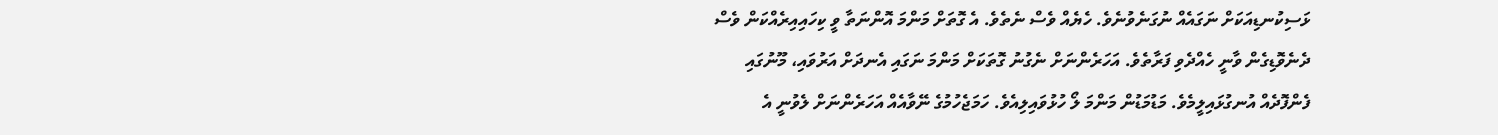ޅަސިކުނޑިއަކަށް ނަގައެއް ނުގަނެވުނެވެ. ހެޔެއް ވެސް ނެތެވެ. އެ ގޮތަށް މަންމަ އޮންނަތާ ވީ ކިހައިއިރެއްކަން ވެސް ދެނެވޮޑިގެން ވާނީ ހެއްދެވި ފަރާތެވެ. އަހަރެންނަށް ނެގުނު ގޮތަކަށް މަންމަ ނަގައި އެނދަށް އަރުވައި، މޫނުގައި ފެންފޮދެއް އުނގުޅައިލީމެވެ. މަޑުމަޑުން މަންމަ ލޯ ހުޅުވައިލިއެވެ. ހަމަޖެހުމުގެ ނޭވާއެއް އަހަރެންނަށް ލެވުނީ އެ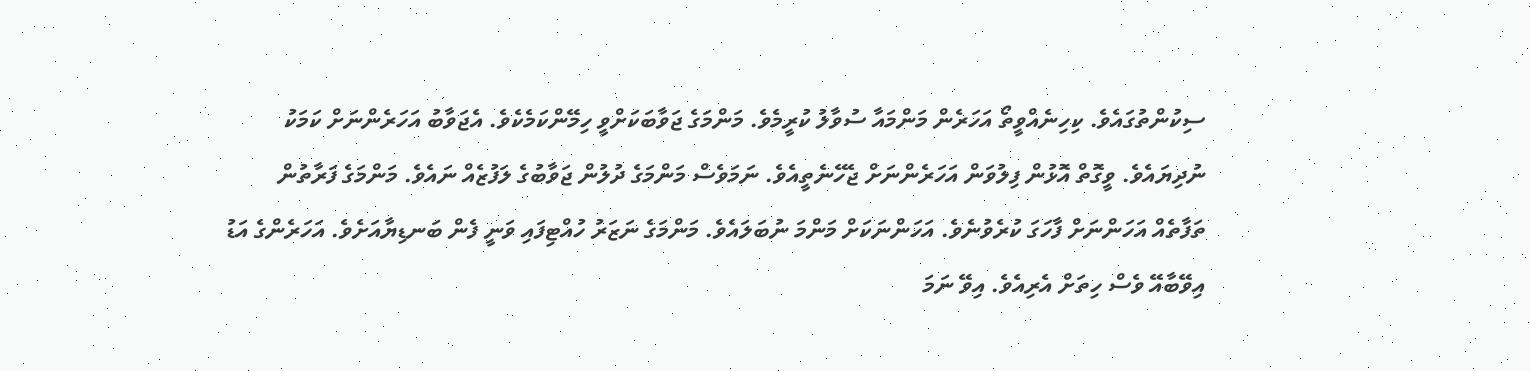ސިކުންތުގައެވެ. ކިހިނެއްވީތޯ އަހަރެން މަންމައާ ސުވާލު ކުރީމެވެ. މަންމަގެ ޖަވާބަކަށްވީ ހިމޭންކަމެކެވެ. އެޖަވާބު އަހަރެންނަށް ކަމަކު ނުދިޔައެވެ. ވީގޮތް އޮޅުން ފިލުވަން އަހަރެންނަށް ޖެހޭނެތީއެވެ. ނަމަވެސް މަންމަގެ ދުލުން ޖަވާބުގެ ލަފުޒެއް ނައެވެ. މަންމަގެ ފަރާތުން ތަފާތެއް އަހަންނަށް ފާހަގަ ކުރެވުނެވެ. އަހަންނަކަށް މަންމަ ނުބަލައެވެ. މަންމަގެ ނަޒަރު ހުއްޓިފައި ވަނީ ފެން ބަނޑިޔާއަށެވެ. އަހަރެންގެ އަޑު އިވޭބާއޭ ވެސް ހިތަށް އެރިއެވެ. އިވޭ ނަމަ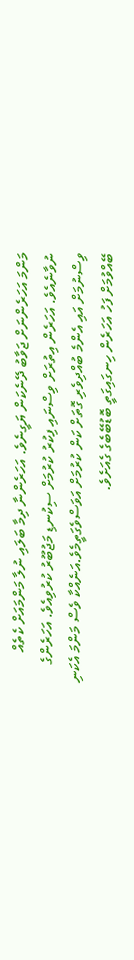މަންމަ އަހަރެންނަށް ޖަވާބު ދޭނެކަން ޔަގީނެވެ. އަހަރެންނާ ދިމާ ބަލައި ނުލާ މަންމައަށް ކެތެއް ނުވާނެއެވެ. އަހަރެން އިތުރަށް ވިސްނައި ފިކުރު ކުރުމަށް ސިކުނޑި މަޖުބޫރު ކުރުވިއެވެ. އަހަރެންގެ ވިސްނުމަށް އައި އެންމެ ބުއްދިވެރި ގޮތަށް ކަން ކުރުމަށް އަވަސްވެގަތީމެވެ.އަނެއްކާ ވެސް މަންމަ އެކަނި ބޭއްވުމަށް ފަހު އަހަރެން ހިނގައިގަތީ ބޮޑުބޭބެގެ ގެއަށެވެ.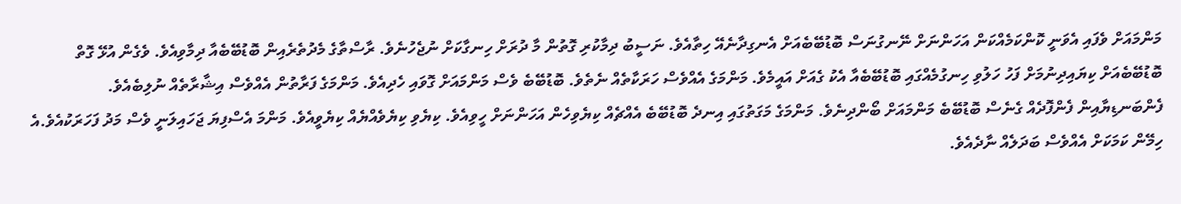މަންމައަށް ވެފައި އެވަނީ ކޮންކަމެއްކަން އަހަންނަށް ނޭނގުނަސް ބޮޑުބޭބެއަށް އެނގިދާނެއޭ ހިތާއެވެ. ނަސީބު ދިމާކުރި ގޮތުން މާ ދުރަށް ހިނގާކަށް ނުޖެހުނެވެ. ރާސްތާގެ މެދުތެރެއިން ބޮޑުބޭބެއާ ދިމާވިއެވެ. ވެގެން އުޅޭ ގޮތް ބޮޑުބޭބެއަށް ކިޔައިދިނުމަށް ފަހު ހަލުވި ހިނގުމެއްގައި ބޮޑުބޭބެއާ އެކު ގެއަށް އައީމެވެ. މަންމަގެ އެއްވެސް ހަރަކާތެއް ނެތެވެ. ބޮޑުބޭބެ ވެސް މަންމައަށް ގޮވައި ހެދިއެވެ. މަންމަގެ ފަރާތުން އެއްވެސް އިޝާރާތެއް ނުލިބެއެވެ. ފެންބަނޑިޔާއިން ފެންފޮދެއް ގެނެސް ބޮޑުބޭބެ މަންމައަށް ބޯންދިނެވެ. މަންމަގެ މަގަތުގައި އިނދެ ބޮޑުބޭބެ އެއްޗެއް ކިޔެވިހެން އަހަންނަށް ހީވިއެވެ. ކިޔެވި ކިޔެވެއްޔެއް ކިޔެވީއެވެ. މަންމަ އެސްފިޔަ ޖަހައިލަނީ ވެސް މަދު ފަހަރަކުއެވެ.އެ ހިމޭން ކަމަކަށް އެއްވެސް ބަދަލެއް ނާދެއެވެ.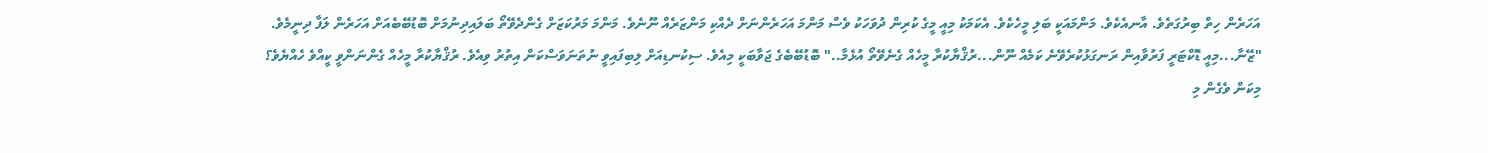އަހަރެން ހިތް ބިރުގަތެވެ. އާނއެކެވެ. މަންމައަކީ ބަލި މީހެކެވެ. އެކަމަކު މިއީ މީގެ ކުރިން ދުވަހަކު ވެސް މަންމަ އަހަރެންނަށް ދެއްކި މަންޒަރެއް ނޫނެވެ. މަންމަ މަރުކަޒަށް ގެންދެވޭތޯ ބަލައިދިނުމަށް ބޮޑުބޭބެއަށް އަހަރެން ލަފާ ދިނީމެވެ.
"ޒޭނާ...މިއީ ޑޮކްޓަރީ ފަރުވާއިން ރަނގަޅުކުރެވޭނެ ކަމެއް ނޫން...ރުޤްޔާކުރާ މީހެއް ގެނެވޭތޯ އުޅެމާ.." ބޮޑުބޭބެގެ ޖަވާބަކީ މިއެވެ. ސިކުނޑިއަށް ލިބިފައިވީ ނުތަނަވަސްކަން އިތުރު ވިއެވެ. ރުޤްޔާކުރާ މީހެއް ގެންނަންވީ ކީއްވެ ހެއްޔެވެ؟ މިކަން ވެގެން މި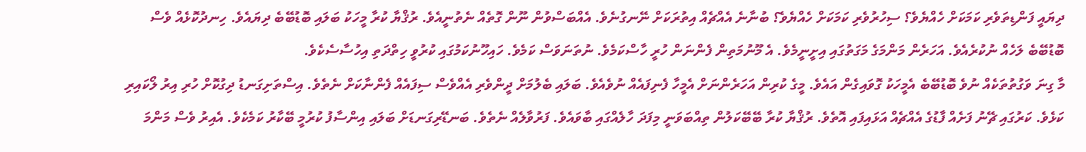ދިޔައީ ފަންޑިތަވެރި ކަމަކަށް ހެއްޔެވެ؟ ސިހުރުވެރި ކަމަކަށް ހެއްޔެވެ؟ ބުނާނެ އެއްޗެއް އިތުރަކަށް ނޭނގުނެވެ. އެއްބަސްވުން ނޫން ގޮތެއް ނެތުނީއެވެ. ރުޤްޔާ ކުރާ މީހަކު ބަލައި ބޮޑުބޭބެ ދިޔައެވެ. ހިނދުކޮޅެއް ވެސް ބޮޑުބޭބެ ލަހެއް ނުކުރެއެވެ. އަހަރެން މަންމަގެ މަގަތުގައި އިށީނީމެވެ. އެ މޫނުމަތިން ފެންނަން ހުރީ ހާސްކަމެވެ. ނުތަނަވަސް ކަމެވެ. ހައިހޫނުކަމުގައި ކުރުވީ ހިތްދަތި އިހުސާސެކެވެ.
މާ ގިނަ ވަގުތުތަކެއް ނުވެ ބޮޑުބޭބެ އެމީހަކު ގޮވައިގެން އައެވެ. މީގެ ކުރިން އަހަރެންނަށް އެމީހާ ފެނިފައެއް ނުވެއެވެ. ބަލައި ބެލުމަށް ދީންވެރި އެއްވެސް ސިފައެއް ފެންނާކަށް ނެތެވެ. އިސްތަށިގަނޑު ދިގުކޮށް ހުރި އިރު ލޯކައިރި ކަޅެވެ. ކަރުގައި ޗޭނު ފަށެއް ފާޑުގެ އެއްޗެއް އަޅައިފައި އޮތެވެ. ރުޤްޔާ ކުރާ ބޭބޭކަލުން ތިއްބަވަނީ މިފަދަ ހާލެއްގައި ބާވައެވެ. ފަރުވާލެއް ނެތެވެ. ބަނޑޭރިގަނޑަށް ބަލައި އިންސާފު ކުރުމީ ބޭކާރު ކަމެކެވެ. އެއިރު ވެސް މަންމަ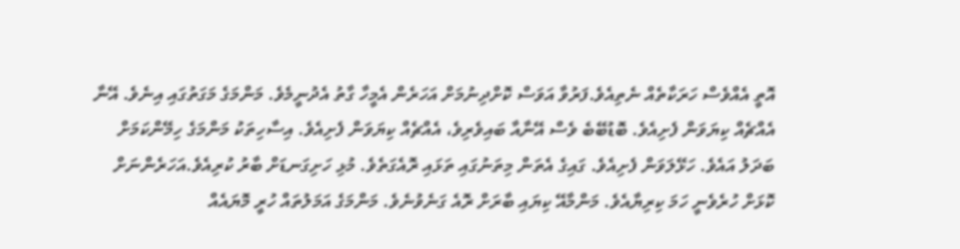އޮތީ އެއްވެސް ހަރަކާތެއް ނެތިއެވެ.ފަރުވާ އަވަސް ކޮށްދިނުމަށް އަހަރެން އެމީހާ ގާތު އެދުނީމެވެ. މަންމަގެ މަގަތުގައި އިނެވެ. އޭނާ އެއްޗެއް ކިޔަވަން ފެށިއެވެ. ބޮޑުބޭބެ ވެސް އޭނާއާ ބައިވެރިވެ، އެއްޗެއް ކިޔަވަން ފެށިއެވެ. އިސާހިތަކު މަންމަގެ ހިމޭންކަމަށް ބަދަލު އައެވެ. ހަޅޭލަވަން ފެށިއެވެ. ގައިގެ އެތަން މިތަނުގައި ތަޅައި ރޮއެގަތެވެ. މުޅި ހަށިގަނޑަށް ބާރު ކުރިއެވެ.އަހަރެންނަށް ކޮޅަށް ހުރެވެނީ ހަމަ ކިރިޔާއެވެ. މަންމާއޭ ކިޔައި ބާރަށް ރޮއެ ގަނެވުނެވެ. މަންމަގެ އަމަލުތައް ހުރީ މޮޔައެއް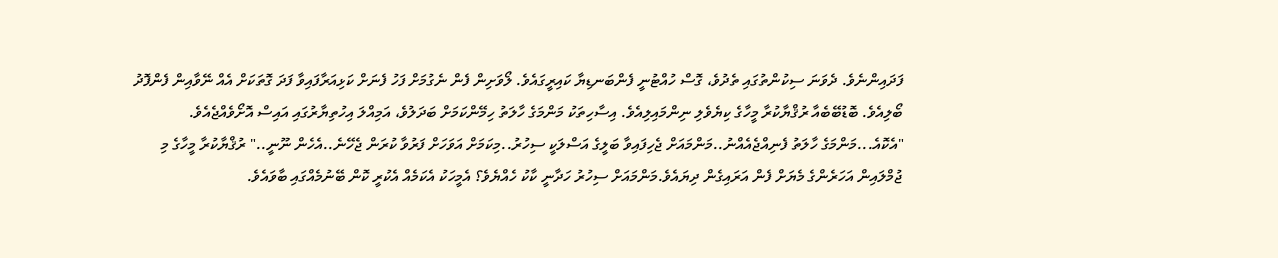ފަދައިންނެވެ. ދެވަނަ ސިކުންތުގައި ތެދުވެ، ގޮސް ހުއްޓުނީ ފެންބަނޑިޔާ ކައިރީގައެވެ. ލޯވަށިން ފެން ނެގުމަށް ފަހު ފެނަށް ކަޅިއަރާފައިވާ ފަދަ ގޮތަކަށް އެއް ނޭވާއިން ފެންފޮދު ބޯލިއެވެ. ބޮޑުބޭބެއާ ރުޤްޔާކުރާ މީހާގެ ކިޔެވެލި ނިންމައިލިއެވެ. އިސާހިތަކު މަންމަގެ ހާލަތު ހިމޭންކަމަށް ބަދަލުވެ، އަމިއްލަ އިހުތިޔާރުގައި އައިސް އޮށޯވެއްޖެއެވެ.
"އެކޮއެ...މަންމަގެ ހާލަތު ފެނިއްޖެއެއްނު..މަންމައަށް ޖެހިފައިވާ ބަލީގެ އަސްލަކީ ސިހުރު..މިކަމަށް އަވަހަށް ފަރުވާ ކުރަން ޖެހޭނެ..އެހެން ނޫނީ.." ރުޤްޔާކުރާ މީހާގެ މި ޖުމްލައިން އަހަރެންގެ މެޔަށް ފެން އަރައިގެން ދިޔައެވެ.މަންމައަށް ސިހުރު ހަދާނީ ކާކު ހެއްޔެވެ؟ އެމީހަކު އެކަމެއް އެކުރީ ކޮން ބޭނުމެއްގައި ބާވައެވެ.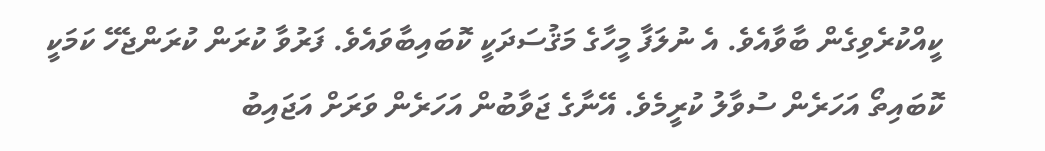ކީއްކުރެވިގެން ބާވާއެވެ. އެ ނުލަފާ މީހާގެ މަޤުސަދަކީ ކޮބައިބާވައެވެ. ފަރުވާ ކުރަން ކުރަންޖެހޭ ކަމަކީ ކޮބައިތޯ އަހަރެން ސުވާލު ކުރީމެވެ. އޭނާގެ ޖަވާބުން އަހަރެން ވަރަށް އަޖައިބު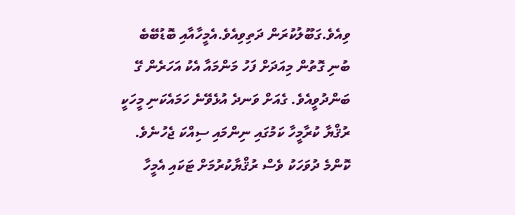ވިއެވެ.ގަބޫލުކުރަން ދަތިވިއެވެ.އެމީހާއާއި ބޮޑުބޭބެ ބުނި ގޮތުން މިއަދަށް ފަހު މަންމައާ އެކު އަހަރެން ގޭ ބަންދުވީއެވެ. ގެއަށް ވަނދެ އުޅެވޭނެ ހަމައެކަނި މީހަކީ ރުޤްޔާ ކުރާމީހާ ކަމުގައި ނިންމައި ސިއްކަ ޖެހުނެވެ. ކޮންމެ ދުވަހަކު ވެސް ރުޤްޔާކުރުމަށް ޓަކައި އެމީހާ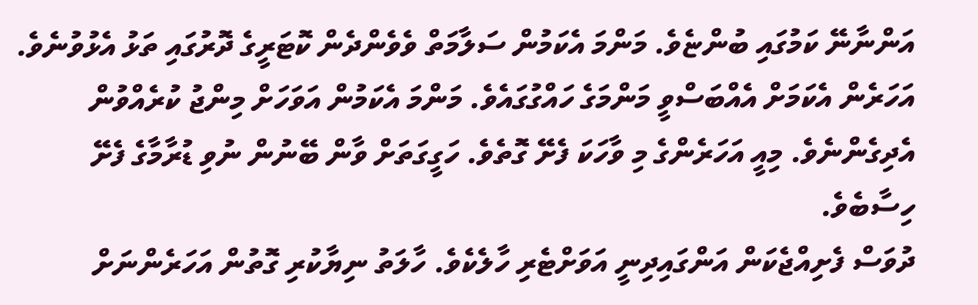އަންނާނޭ ކަމުގައި ބުންޏެވެ. މަންމަ އެކަމުން ސަލާމަތް ވެވެންދެން ކޮޓަރީގެ ދޮރުގައި ތަޅު އެޅުވުނެވެ. އަހަރެން އެކަމަށް އެއްބަސްވީ މަންމަގެ ހައްގުގައެވެ. މަންމަ އެކަމުން އަވަހަށް މިންޖު ކުރެއްވުން އެދިގެންނެވެ. މިއީ އަހަރެންގެ މި ވާހަކަ ފެށޭ ގޮތެވެ. ހަގީގަތަށް ވާން ބޭނުން ނުވި ޑުރާމާގެ ފެށޭ ހިސާބެވެ.
ދުވަސް ފެށިއްޖެކަން އަންގައިދިނީ އަވަށްޓެރި ހާލެކެވެ. ހާލަތު ނިޔާކުރި ގޮތުން އަހަރެންނަށް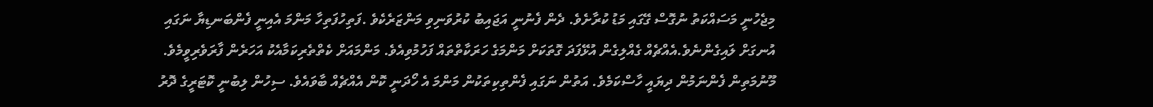މިޖެހުނީ މަސައްކަތު ނުގޮސް ގޭގައި މަޑު ކުރާށެވެ. ދެން ފެނުނީ އަޖައިބު ކުރުވަނިވި މަންޒަރެކެވެ .ފަތިހުފަތިހާ މަންމަ އެއިނީ ފެންބަނޑިޔާ ނަގައި އުނގަށް ލައިގެންނެވެ.އެއްޗެއް ގެއްލިގެން އުޅޭފަދަ ގޮތަކަށް މަންމަގެ ހަރަކާތްތައް ފަހުމުވިއެވެ. މަންމައަށް ކެތްތެރިކަމާއެކު އަހަރެން ފާރަވެރިވީމެވެ. މޫނުމަތިން ފެންނަމުން ދިޔައީ ހާސްކަމެވެ. އަތުން ނަގައި ފެންތިކިތަކުން މަންމަ އެ ހޯދަނީ ކޮން އެއްޗެއް ބާވައެވެ. ސިހުން ލިބުނީ ކޮޓަރީގެ ދޮރު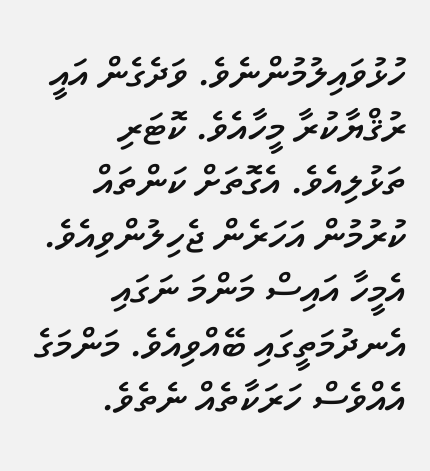ހުޅުވައިލުމުންނެވެ. ވަދެގެން އައީ ރުޤްޔާކުރާ މީހާއެވެ. ކޮޓަރި ތަޅުލިއެވެ. އެގޮތަށް ކަންތައް ކުރުމުން އަހަރެން ޖެހިލުންވިއެވެ. އެމީހާ އައިސް މަންމަ ނަގައި އެނދުމަތީގައި ބޭއްވިއެވެ. މަންމަގެ އެއްވެސް ހަރަކާތެއް ނެތެވެ.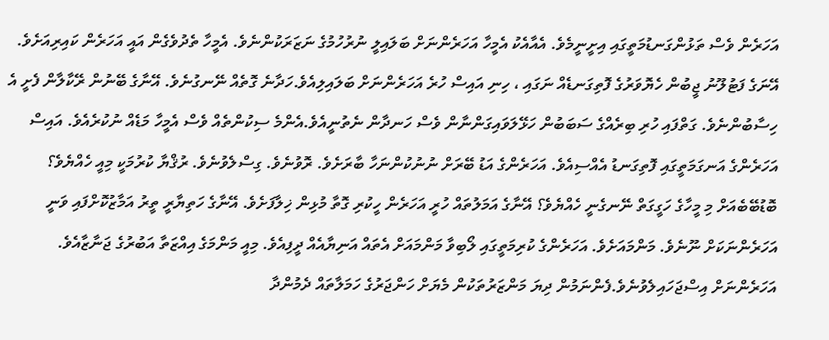އަހަރެން ވެސް ތަޅުންގަނޑުމަތީގައި އިށީނީމެވެ. އެއާއެކު އެމީހާ އަހަރެންނަށް ބަލައިލީ ނުރުހުމުގެ ނަޒަރަކުންނެވެ. އެމީހާ ތެދުވެގެން އައީ އަހަރެން ކައިރިއަށެވެ. އޭނަގެ ފަޓުލޫނު ޖީބުން ހެޔޮވަރުގެ ފޮތިގަނޑެއް ނަގައި ، ހިނި އައިސް ހުރެ އަހަރެންނަށް ބަލައިލިއެވެ.ހަދާނެ ގޮތެއް ނޭނގުނެވެ. އޭނާގެ ބޭނުން ރޭކާލާން ފެށީ އެ ހިސާބުންނެވެ. ގަތްފައި ހުރި ބިރެއްގެ ސަބަބުން ހަޅޭލަވައިގަންނާން ވެސް ހަނދާން ނެތުނީއެވެ.އެންމެ ސިކުންތެއް ވެސް އެމީހާ މަޑެއް ނުކުރެއެވެ. އައިސް އަހަރެންގެ އަނގަމަތީގައި ފޮތިގަނޑު އެއްސިއެވެ. އަހަރެންގެ އަޑު ބޭރަށް ނުނުކުންނަހާ ބާރަށެވެ. ރޮވުނެވެ. ގިސްލެވުނެވެ. ރުޤްޔާ ކުރުމަކީ މިއީ ހެއްޔެވެ؟ ބޮޑުބޭބެއަށް މި މީހާގެ ހަގީގަތް ނޭނގެނީ ހެއްޔެވެ؟ އޭނާގެ އަމަލުތައް ހުރީ އަހަރެން ހީކުރި ގޮތާ މުޅިން ޚިލާފަށެވެ. އޭނާގެ ހަތިޔާރީ ތީރު އަމާޒުކޮށްފައި ވަނީ އަހަރެންނަކަށް ނޫނެވެ. މަންމައަށެވެ. އަހަރެންގެ ކުރިމަތީގައި ލޯބިވާ މަންމައަށް އެތައް އަނިޔާއެއް ދީފިއެވެ. މިއީ މަންމަގެ އިއްޒަތާ އަބުރުގެ ޖަނާޒާއެވެ. އަހަރެންނަށް އިސްޖަހައިލެވުނެވެ.ފެންނަމުން ދިޔަ މަންޒަރުތަކުން މެޔަށް ހަންޖަރުގެ ހަމަލާތައް ދެމުންދާ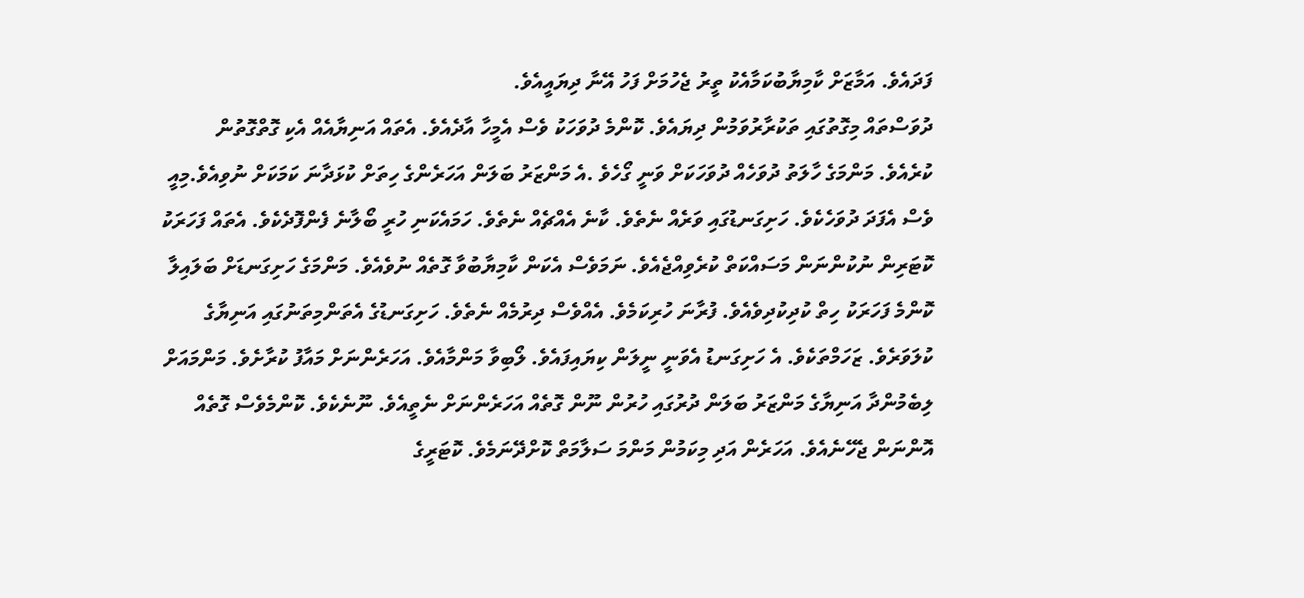ފަދައެވެ. އަމާޒަށް ކާމިޔާބުކަމާއެކު ތީރު ޖެހުމަށް ފަހު އޭނާ ދިޔައީއެވެ.
ދުވަސްތައް މިގޮތުގައި ތަކުރާރުވަމުން ދިޔައެވެ. ކޮންމެ ދުވަހަކު ވެސް އެމީހާ އާދެއެވެ. އެތައް އަނިޔާއެއް އެކި ގޮތްގޮތުން ކުރެއެވެ. މަންމަގެ ހާލަތު ދުވަހެއް ދުވަހަކަށް ވަނީ ގޯހެވެ .އެ މަންޒަރު ބަލަން އަހަރެންގެ ހިތަށް ކުޅަދާނަ ކަމަކަށް ނުވިއެވެ.މިއީ ވެސް އެފަދަ ދުވަހެކެވެ. ހަށިގަނޑުގައި ވަރެއް ނެތެވެ. ކާނެ އެއްޗެއް ނެތެވެ. ހަމައެކަނި ހުރީ ބޯލާނެ ފެންފޮދެކެވެ. އެތައް ފަހަރަކު ކޮޓަރިން ނުކުންނަން މަސައްކަތް ކުރެވިއްޖެއެވެ. ނަމަވެސް އެކަން ކާމިޔާބުވާ ގޮތެއް ނުވެއެވެ. މަންމަގެ ހަށިގަނޑަށް ބަލައިލާ ކޮންމެ ފަހަރަކު ހިތް ކުދިކުދިވެއެވެ. ފުރާނަ ހުރިކަމެވެ. އެއްވެސް ދިރުމެއް ނެތެވެ. ހަށިގަނޑުގެ އެތަންމިތަނުގައި އަނިޔާގެ ކުލަވަރެވެ. ޒަހަމްތަކެވެ. އެ ހަށިގަނޑު އެވަނީ ނީލަން ކިޔައިފައެވެ. ލޯބިވާ މަންމާއެވެ. އަހަރެންނަށް މައާފު ކުރާށެވެ. މަންމައަށް ލިބެމުންދާ އަނިޔާގެ މަންޒަރު ބަލަން ދުރުގައި ހުރުން ނޫން ގޮތެއް އަހަރެންނަށް ނެތީއެވެ. ނޫނެކެވެ. ކޮންމެވެސް ގޮތެއް އޮންނަން ޖެހޭނެއެވެ. އަހަރެން އަދި މިކަމުން މަންމަ ސަލާމަތް ކޮށްދޭނަމެވެ. ކޮޓަރީގެ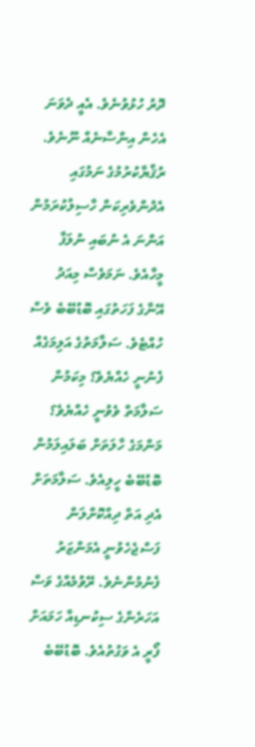ދޮރު ހުޅުވުނެވެ. އެއީ ދެވަނަ އެހެން އިންސާނެއް ނޫނެވެ. ރުޤްޔާކުރުމުގެ ނަމުގައި އެދުންވެރިކަން ހާސިލުކުރަމުން އަންނަ އެ ނުބައި ނުލަފާ މީހާއެވެ. ނަމަވެސް މިއަދު އޭނާގެ ފަހަތުގައި ބޮޑުބޭބެ ވެސް ހުއްޓެވެ. ސަލާމަތުގެ އަލިމަގެއް ފެނުނީ ހެއްޔެވެ؟ މިކަމުން ސަލާމަތް ވެވުނީ ހެއްޔެވެ؟ މަންމަގެ ހާލަތަށް ބަލައިލަމުން ބޮޑުބޭބެ ހީލިއެވެ. ސަލާމަތަށް އެދި އަތް ދިއްކޮށްލަން ފަސްޖެހެވުނީ އެމަންޒަރު ފެނުމުންނެވެ. ރޭވުމެއްގެ ވަސް އަހަރެންގެ ސިކުނޑިއާ ހަމައަށް ފޯރީ އެ ވަގުތުއެވެ. ބޮޑުބޭބެ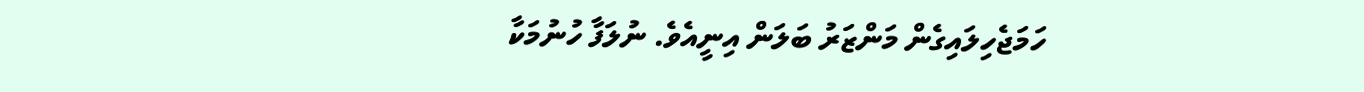ހަމަޖެހިލައިގެން މަންޒަރު ބަލަން އިނީއެވެ. ނުލަފާ ހުނުމަކާ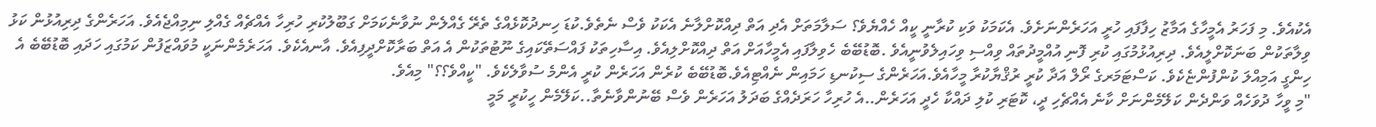އެކުއެވެ. މި ފަހަރު އެމީހާގެ އަމާޒު ހިފާފައި ހުރީ އަހަރެންނަށެވެ. އެކަމަކު ވަކި ކުރާނީ ކީއް ހެއްޔެވެ؟ ސަލާމަތަށް އެދި އަތް ދިއްކޮށްލާނެ އެކަކު ވެސް ނެތެވެ.ކުޑަ ހިނދުކޮޅެއްގެ ތެރޭ ގެއްލެން ނުވާނެކަމަށް ގަބޫލުކުރި ހުރިހާ އެއްޗެއް ގެއްލި ނިމިއްޖެއެވެ. އަހަރެންގެ ދިރިއުޅުން ކަޅު ވިލާތަކުން ބަނަކޮށްލީއެވެ. ދިރިއުޅުމުގައި ކުރި ފޮނި އުއްމީދުތައް ވިއްސި ވިހައިލެވުނީއެވެ .ބޮޑުބޭބެ ހެވިލާފައި އެމީހާއަށް އަތް ދިއްކޮށްލިއެވެ. އިސާހިތަކު ފައްސަތޭކައިގެ ނޫޓުތަކުން އެ އަތް ބަރާކޮށްދީފިއެވެ. އާނއެކެވެ. އަހަރެމެންނަކީ މުވައްޒަފުން ކަމުގައި ހަދައި ބޮޑުބޭބެ އެ ހިންގީ އަމިއްލަ ކުންފުންޏެކެވެ. ކަސްޓަމަރގެ ރޯލް އަދާ ކުރީ ރުޤްޔާކުރާ މީހާއެވެ.އަހަރެންގެ ސިކުނޑި ހަމައިން ނެއްޓިއެވެ.ބޮޑުބޭބެ ކުރެން އަހަރެން ކުރީ އެންމެ ސުވާލެކެވެ. "ކީއްވެ؟؟" މިއެވެ.
"މި ވީހާ ދުވަހެއް ވަންދެން ކަލޭމެންނަށް ކާނެ އެއްޗެހި ދީ، ކޮޓަރި ކުލި ދައްކާ ހެދީ އަހަރެން..އެ ހުރިހާ ހަރަދެއްގެ ބަދަލު އަހަރެން ވެސް ބޭނުންވާނެތާ..ކަލޭމެން ހީކުރީ މަމީ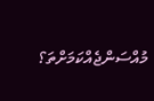މުއްސަންޖެއްކަމަށްތަ؟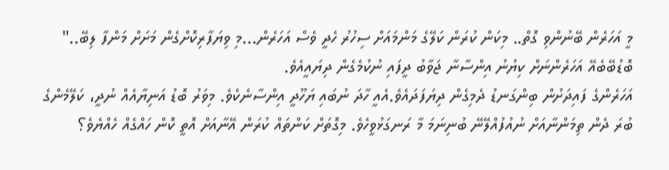މީ އަހަރެން ބޭނުންވި ގޮތް.. މިކަން ކުރަން ކަލޭގެ މަންމައަށް ސިހުރު ހެދީ ވެސް އަހަރެން...މި ވިޔަފާރިކޮށްގެން މަށަށް މަންފާ ލިބޭ.." ބޮޑުބޭބެއޭ އަހަރެންނަށް ކިޔުނު އިންސާނާ ޖަވާބު ދީފައި ނުކުމެގެން ދިޔައީއެވެ.
އަހަރެންގެ ފައިދަށުން ބިންގަނޑު ދެމިގެން ދިޔަފަދައެވެ.އެއީ ހާދަ ނުބައި ޔަހޫދީ އިންސާނެކެވެ. މިވަރު ބޮޑު އަނިޔާއެއް ނުދީ، ކަލޭމެންގެ ބުރަ ދެން ތިމަންނާއަށް ނުއުފުއްލޭނޭ ބުނިނަމަ މާ ރަނގަޅުވީހެވެ. މިގޮތަށް ކަންތައް ކުރަން އޭނާއަށް އޮތީ ކޮން ހައްގެއް ހެއްޔެވެ؟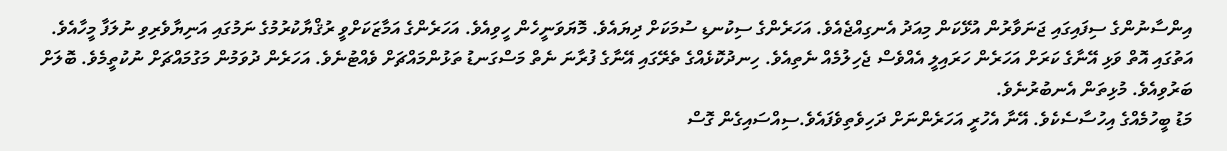އިންސާނުންގެ ސިފައިގައި ޖަނަވާރުން އުޅޭކަން މިއަދު އެނގިއްޖެއެވެ. އަހަރެންގެ ސިކުނޑި ސުމަކަށް ދިޔައެވެ. މޮޔަވަނީހެން ހީވިއެވެ. އަހަރެންގެ އަމާޒަކަށްވީ ރުޤްޔާކުރުމުގެ ނަމުގައި އަނިޔާވެރިވި ނުލަފާ މީހާއެވެ. އަތުގައި އޮތް ވަޅި އޭނާގެ ކަރަށް އަހަރެން ހަރައިލީ އެއްވެސް ޖެހިލުމެއް ނެތިއެވެ. ހިނދުކޮޅެއްގެ ތެރޭގައި އޭނާގެ ފުރާނަ ނެތް މަސްގަނޑު ތަޅުންމައްޗަށް ވެއްޓުނެވެ. އަހަރެން ދުވަމުން މަގުމައްޗަށް ނުކުތީމެވެ. ބޮލަށް ބަރުވިއެވެ. މުޅިތަން އެނބުރުނެވެ.
މަޑު ބީހުމެއްގެ އިހުސާސެކެވެ. އޭނާ އެހުރީ އަހަރެންނަށް ދަހިވެތިވެފައެވެ.ސިއްސައިގެން ގޮސް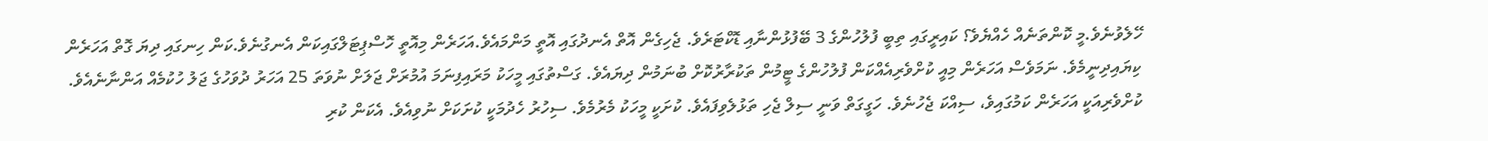ހޭލެވުނެވެ.މީ ކޮންތަނެއް ހެއްޔެވެ؟ ކައިރީގައި ތިބީ ފުލުހުންގެ 3 ބޭފުޅުންނާއި ޑޮކްޓަރެވެ. ޖެހިގެން އޮތް އެނދުގައި އޮތީ މަންމައެވެ.އަހަރެން މިއޮތީ ހޮސްޕިޓަލްގައިކަން އެނގުނެވެ.ކަން ހިނގައި ދިޔަ ގޮތް އަހަރެން ކިޔައިދިނީމެވެ. ނަމަވެސް އަހަރެން މިއީ ކުށްވެރިއެއްކަން ފުލުހުންގެ ޓީމުން ތަކުރާރުކޮށް ބުނަމުން ދިޔައެވެ. ގަސްތުގައި މީހަކު މަރައިފިނަމަ އުމުރަށް ޖަލަށް ނުވަތަ 25 އަހަރު ދުވަހުގެ ޖަލު ހުކުމެއް އަންނާނެއެވެ.
ކުށްވެރިއަކީ އަހަރެން ކަމުގައިވެ، ސިއްކަ ޖެހުނެވެ. ހަގީގަތް ވަނީ ސިލް ޖެހި ތަޅުލެވިފައެވެ. ކުށަކީ މީހަކު މެރުމެވެ. ސިހުރު ހެދުމަކީ ކުށަކަށް ނުވިއެވެ. އެކަން ކުރި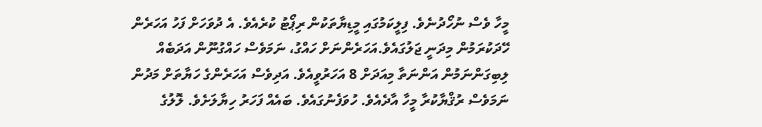މީހާ ވެސް ނުހޯދުނެވެ. ފިލީކަމުގައި މީޑިޔާތަކުން ރިޕޯޓު ކުރެއެވެ. އެ ދުވަހަށް ފަހު އަހަރެން ހޭދަކުރަމުން މިދަނީ ޖަލުގައެވެ.އަހަރެންނަށް ހައްގު، ނަމަވެސް ހައްގުނޫން އަދަބެއް ލިބިގަންނަމުން އަންނަތާ މިއަދަށް 8 އަހަރުވީއެވެ. އަދިވެސް އަހަރެންގެ ހަޔާތަށް މަދުން ނަމަވެސް ރުޤްޔާކުރާ މީހާ އާދެއެވެ. ހުވަފެނުގައެވެ. ބައެއް ފަހަރު ހިޔާލަށެވެ. ލޮލުގެ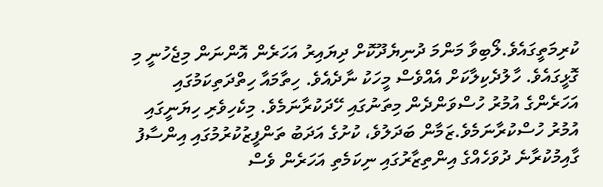ކުރިމަތީގައެވެ.ލޯބިވާ މަންމަ ދުނިޔެދޫކޮށް ދިޔައިރު އަހަރެން އޮންނަން މިޖެހުނީ މި ގޮޅީގައެވެ. ހާލުދެކިލާކަށް އެއްވެސް މީހަކު ނާދެއެވެ. ހިތާމައާ ހިތްދަތިކަމުގައި އަހަރެންގެ އުމުރު ހުސްވަންދެން މިތަނުގައި ހޭދަކުރާނަމެވެ. މިކެހިވެރި ހިޔަނީގައި އުމުރު ހުސްކުރާނަމެވެ.ޒަމާން ބަދަލުވެ، ކުށުގެ އަދަބު ތަންފީޒުކުރުމުގައި އިންސާފު ގާއިމުކުރާނެ ދުވަހެއްގެ އިންތިޒާރުގައި ނިކަމެތި އަހަރެން ވެސް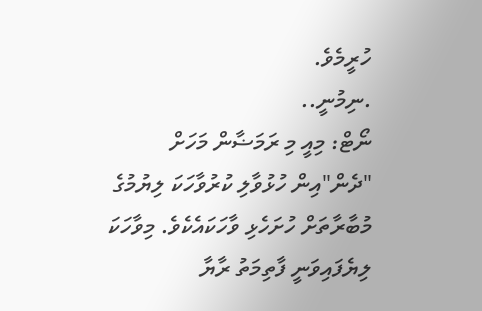ހުރީމެވެ.
.ނިމުނީ..
ނޯޓް: މިއީ މި ރަމަޟާން މަހަށް "ދެން"އިން ހުޅުވާލި ކުރުވާހަކަ ލިޔުމުގެ މުބާރާތަށް ހުށަހެޅި ވާހަކައެކެވެ. މިވާހަކަ ލިޔެފައިވަނީ ފާތިމަތު ރާޔާ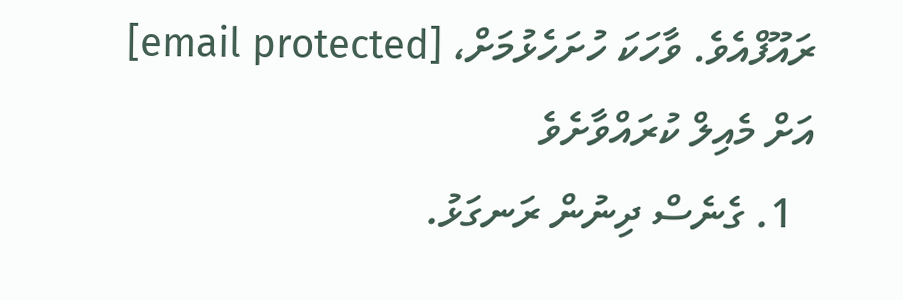ރައޫފްއެވެ. ވާހަކަ ހުށަހެޅުމަށް، [email protected] އަށް މެއިލް ކުރައްވާށެވެ
  1. ގެނެސް ދިނުން ރަނގަޅު.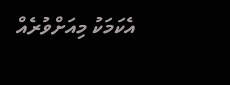އެކަމަކު މިއަށްވުރެއް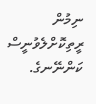ނިމުން ރީތިކޮށްލެވުނީސް ކަންނޭނގެ.